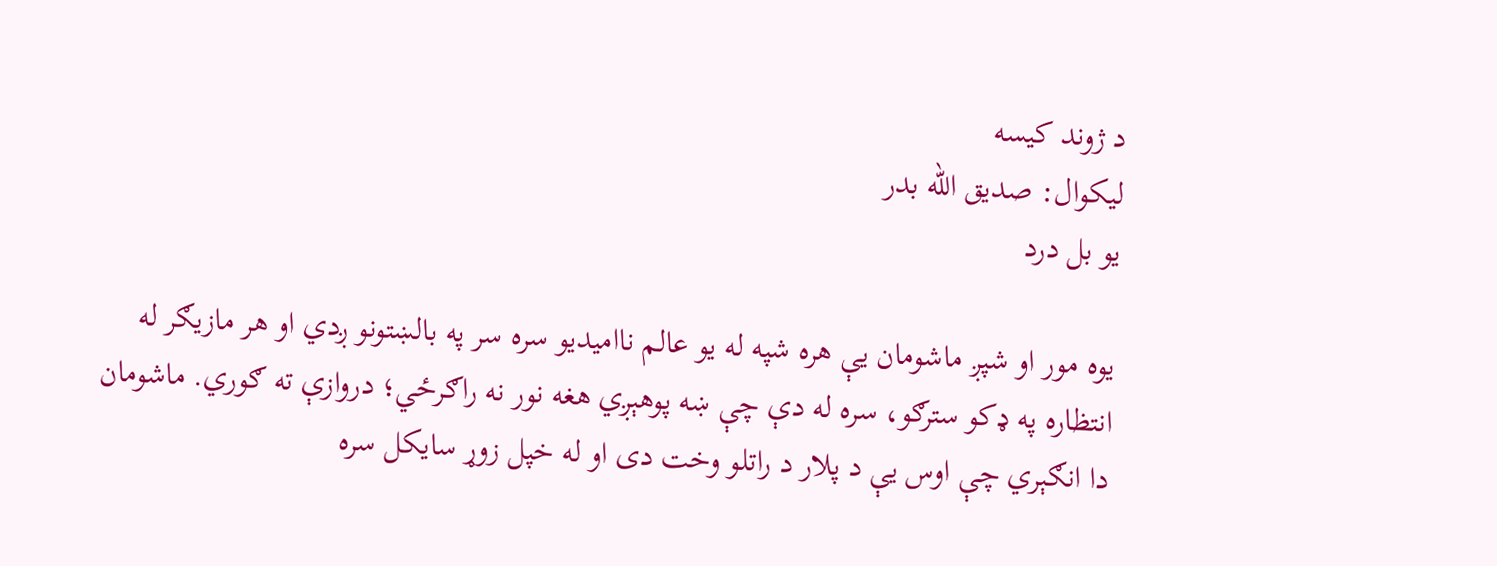د ژوند کيسه
لیکوال: صديق الله بدر
یو بل درد

يوه مور او شپږ ماشومان يې هره شپه له یو عالم نااميديو سره سر په بالښتونو ږدي او هر مازیګر له انتظاره په ډکو سترګو، سره له دې چې ښه پوهېږي هغه نور نه راګرځي؛ دروازې ته ګوري. ماشومان دا انګېري چې اوس يې د پلار د راتلو وخت دی او له خپل زوړ سایکل سره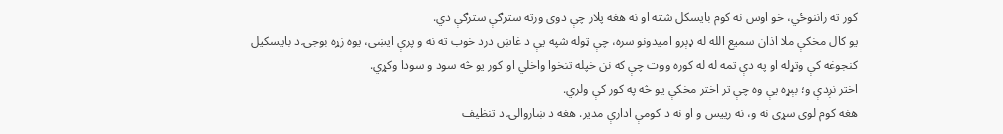کور ته راننوځي، خو اوس نه کوم بایسکل شته او نه هغه پلار چې دوی ورته سترګې سترګې دي.
يو کال مخکې ملا اذان سمیع الله له ډېرو امیدونو سره، چې ټوله شپه يې د غاښ درد خوب ته نه و پرې ايښی، يوه زړه بوجۍ د بایسکیل کنجوغه کې وتړله او په دې تمه له له کوره ووت چې که نن خپله تنخوا واخلي او کور يو څه سود و سودا وکړي.
اختر نږدې و؛ بېړه يې وه چې تر اختر مخکې يو څه په کور کې ولري.
هغه کوم لوی سړی نه و، نه رييس و او نه د کومې ادارې مدیر. هغه د ښاروالۍ د تنظیف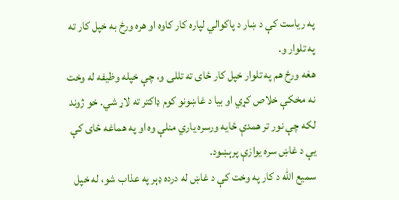په ریاست کې د ښار د پاکوالي لپاره کار کاوه او هره ورځ به خپل کار ته په تلوار و.
هغه ورځ هم په تلوار خپل کار ځای ته تللی و، چې خپله وظیفه له وخت نه مخکې خلاص کړي او بیا د غاښونو کوم ډاکتر ته لاړ شي. خو ژوند لکه چې نور تر همدې ځایه ورسره یاري منلې وه او په هماغه ځای کې يې د غاښ سره يوازې پرېښود.
سميع الله د کار په وخت کې د غاښ له درده ډېر په عذاب شو، له خپل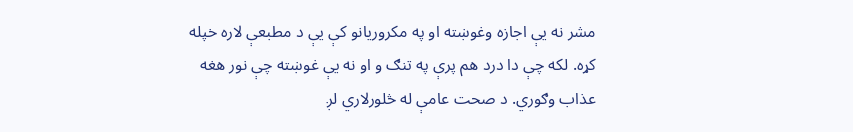مشر نه يې اجازه وغوښته او په مکروریانو کې يې د مطبعې لاره خپله کړه. لکه چې دا درد هم پرې په تنګ و او نه يې غوښته چې نور هغه عذاب وګوري. د صحت عامې له څلورلاري لږ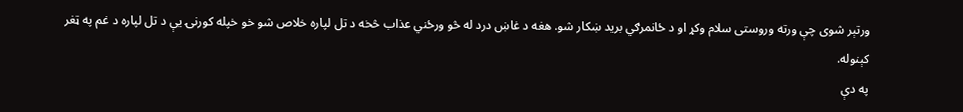ورتېر شوی چې ورته وروستی سلام وکړ او د ځانمرګي برید ښکار شو. هغه د غاښ درد له څو ورځني عذاب څخه د تل لپاره خلاص شو خو خپله کورنۍ يې د تل لپاره د غم په ټغر کېنوله.
په دې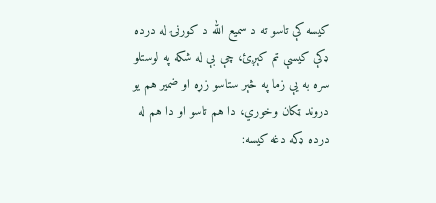کيسه کې تاسو ته د سميع الله د کورنۍ له درده ډکې کيسې تم کېږئ، چې بې له شکه په لوستلو سره به يې زما په څېر ستاسو زړه او ضمير هم يو دروند ټکان وخوري، دا هم تاسو او دا هم له درده ډکه دغه کيسه: